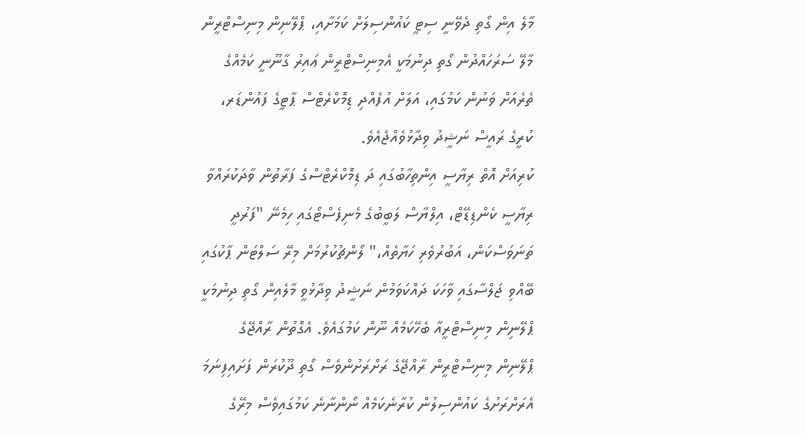މާލެ އިން ގޯތި ދެވޭނީ ސިޓީ ކައުންސިލަށް ކަމަށާއި، ޕްލޭނިން މިނިސްޓްރީން މާލޭ ސަރަހައްދުން ގޯތި ދިނުމަކީ އެމިނިސްޓްރީން ޢައިރު ގާނޫނީ ކަމެއްގެ ތެރެއަށް ވަނުން ކަމުގައި، އަލަށް އުފެއްދި ޑިމޮކްރެޓްސް ޕާޓީގެ ފައުންޑަރ، ކުރީގެ ރައީސް ނަޝީދު ވިދާޅުވެއްޖެއެވެ.
ކުރިއަށް އޮތް ރިޔާސީ އިންތިހާބުގައި ދަ ޑިމޮކްރެޓްސްގެ ފަރާތުން ވާދަކުރައްވާ ރިޔާސީ ކެންޑިޑޭޓް، އިލްޔާސް ލަބީބުގެ މެނިފެސްޓޯގައި ހިމެނޭ "ފަރުދީ ތަނަވަސްކަން، އަބުރުވެރި ހަޔާތެއް،" ލޯންޗުކުރުމަށް މިރޭ ސަލްޓަން ޕާކުގައި ބޭއްވި ޖަލްސާގައި ވާހަކަ ދައްކަވަމުން ނަޝީދު ވިދާޅުވީ މާލެއިން ގޯތި ދިނުމަކީ ޕްލޭނިން މިނިސްޓްރީއާ ބެހޭކަމެއް ނޫން ކަމުގައެވެ. އެގޮތުން ރާއްޖޭގެ ޕްލޭނިން މިނިސްޓްރީން ރާއްޖޭގެ ރަށްރަށުންވެސް ގޯތި ދޫކުރަން ފަށައިފިނަމަ އެރަށްރަށުގެ ކައުންސިލުން ކުރާނެކަމެއް ނޯންނާނެ ކަމުގައިވެސް މިރޭގެ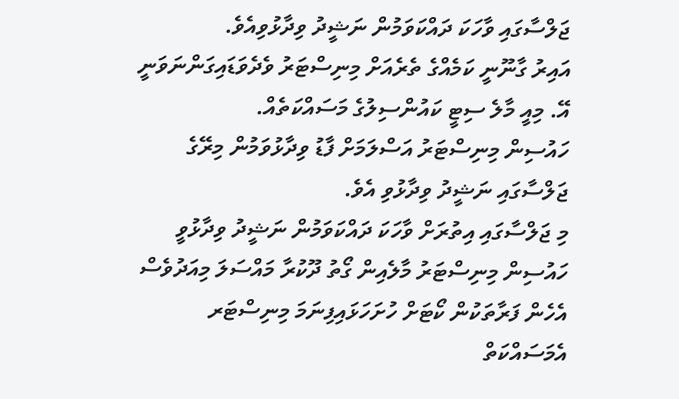ޖަލްސާގައި ވާހަކަ ދައްކަވަމުން ނަޝީދު ވިދާޅުވިއެވެ.
އައިރު ގާނޫނީ ކަމެއްގެ ތެރެއަށް މިނިސްޓަރު ވެދެވަޑައިގަންނަވަނީ އޭ. މިއީ މާލެ ސިޓީ ކައުންސިލުގެ މަސައްކަތެއް.
ހައުސިން މިނިސްޓަރު އަސްލަމަށް ފާޑު ވިދާޅުވަމުން މިރޭގެ ޖަލްސާގައި ނަޝީދު ވިދާޅުވި އެވެ.
މި ޖަލްސާގައި އިތުރަށް ވާހަކަ ދައްކަވަމުން ނަޝީދު ވިދާޅުވީ ހައުސިން މިނިސްޓަރު މާލެއިން ގޯތު ދޫކުރާ މައްސަލަ މިއަދުވެސް އެހެން ފަރާތަކުން ކޯޓަށް ހުށަހަޅައިފިނަމަ މިނިސްޓަރ އެމަސައްކަތް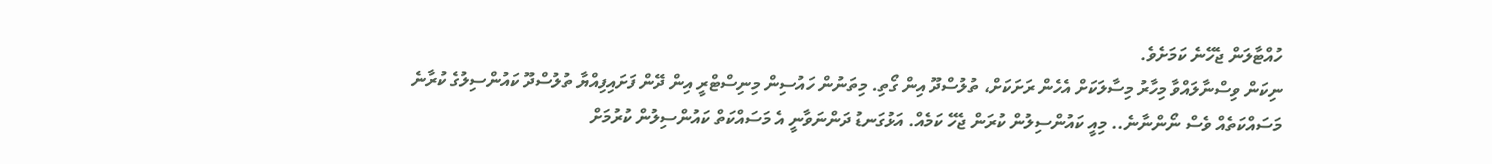ހުއްޓާލަން ޖެހޭނެ ކަމަށެވެ.
ނިކަން ވިސްނާލައްވާ މިހާރު މިސާލަކަށް އެހެން ރަށަކަށް، ތުލުސްދޫ އިން ގޯތި. މިތަނުން ހައުސިން މިނިސްޓްރީ އިން ދޭން ފަށައިފިއްޔާ ތުލުސްދޫ ކައުންސިލުގެ ކުރާނެ މަސައްކަތެއް ވެސް ނޯންނާނެ.. މިއީ ކައުންސިލުން ކުރަން ޖެހޭ ކަމެއް. އަޅުގަނޑު ދަންނަވާނީ އެ މަސައްކަތް ކައުންސިލުން ކުރުމަށް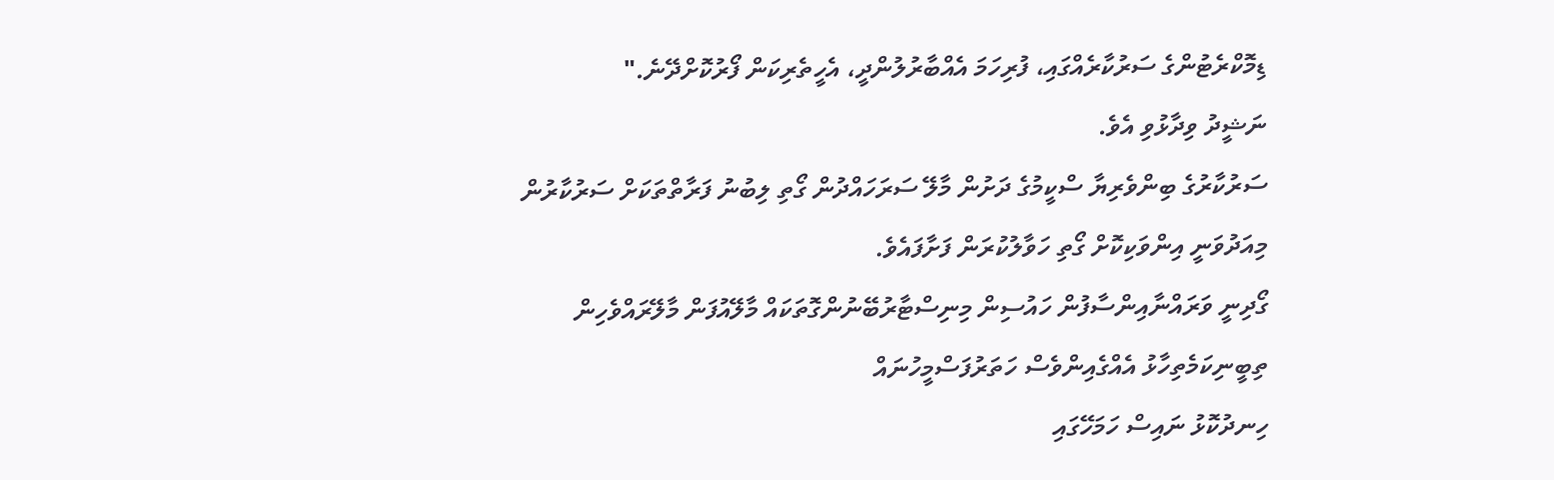ޑިމޮކްރެޓުންގެ ސަރުކާރެއްގައި، ފުރިހަމަ އެއްބާރުލުންދީ، އެހީތެރިކަން ފޯރުކޮށްދޭނެ."
ނަޝީދު ވިދާޅުވި އެވެ.
ސަރުކާރުގެ ބިންވެރިޔާ ސްކީމުގެ ދަށުން މާލޭ ސަރަހައްދުން ގޯތި ލިބުނު ފަރާތްތަކަށް ސަރުކާރުން މިއަދުވަނީ އިންވަކިކޮށް ގޯތި ހަވާލުކުރަން ފަށާފައެވެ.
ގޯދިނީ ވަރައްނާއިންސާފުން ހައުސިން މިނިސްޓާރުބޭނުންގޮތަކައް މާލޭއުފަން މާލޭރައްވެހިން ތިބީނިކަމެތިހާޅު އެއްގެއިންވެސް ހަތަރުފަސްމީހުނައް
ހިނދުކޮޅު ނައިސް ހަމަހޭގައި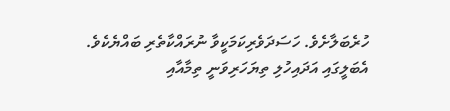ހުރެބަލާށެވެ. ހަސަދަވެރިކަމަކީވާ ނުރައްކާތެރި ބައްޔެކެވެ. އެބަލީގައި އަދައިހުލި ތިޔަހަރިވަނީ ތިމާއާއި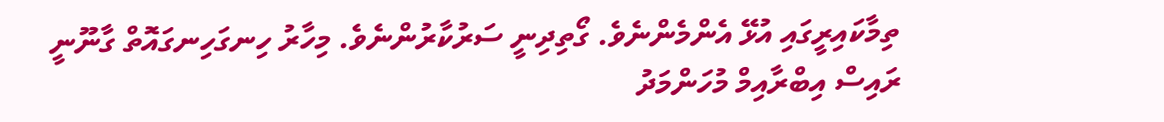ތިމާކައިރީގައި އުޅޭ އެންމެންނެވެ. ގޯތިދިނީ ސަރުކާރުންނެވެ. މިހާރު ހިނގަހިނގައޮތް ގާނޫނީ ރައިސް އިބްރާއިމް މުހަންމަދު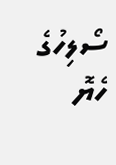ސޯލިހުގެ ހެޔޮ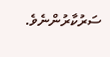ސަރުކާރުންނެވެ.